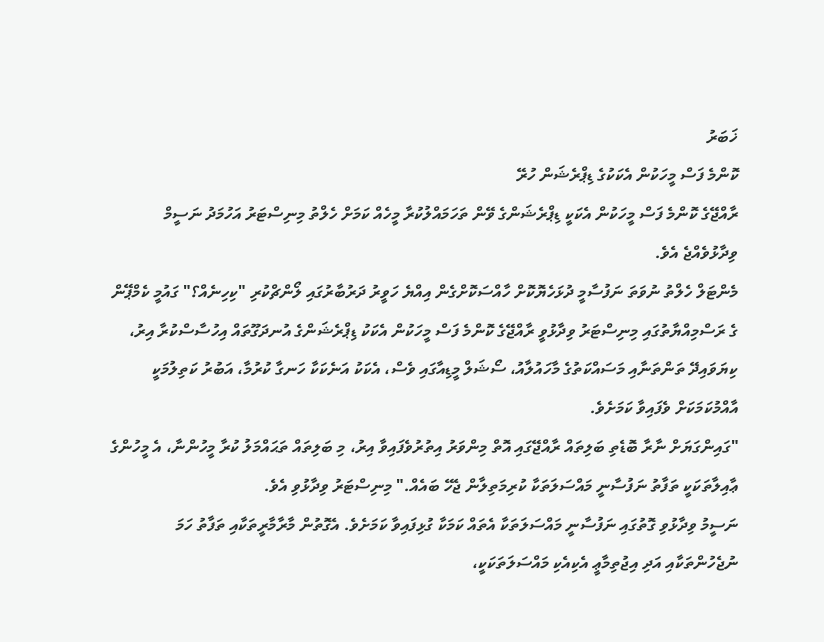ޚަބަރު
ކޮންމެ ފަސް މީހަކުން އެކަކުގެ ޑިޕްރެޝަން ހުރޭ
ރާއްޖޭގެ ކޮންމެ ފަސް މީހަކުން އެކަކީ ޑިޕްރެޝަންގެ ވޭން ތަހަމައްލުކުރާ މީހެއް ކަމަށް ހެލްތު މިނިސްޓަރު އަހުމަދު ނަސީމް ވިދާޅުވެއްޖެ އެވެ.
މެންޓަލް ހެލްތު ނުވަތަ ނަފުސާމީ ދުޅަހެޔޮކޮށް ހާއްސަކޮށްގެން އިއްޔެ ހަވީރު ދަރުބާރުގައި ލޯންޗްކުރި "ކިހިނެއް؟" ގައުމީ ކެމްޕޭން ގެ ރަސްމިއްޔާތުގައި މިނިސްޓަރު ވިދާޅުވީ ރާއްޖޭގެ ކޮންމެ ފަސް މީހަކުން އެކަކު ޑިޕްރެޝަންގެ އުނދަގޫތައް އިހުސާސްކުރާ އިރު، ކިޔަވައިދޭ ތަންތަނާއި މަސައްކަތުގެ މާހައުލާއު، ސޯޝަލް މީޑިއާގައި ވެސް، އެކަކު އަނެކަކާ ހަނގާ ކުރުމާ، އަބުރު ކަތިލުމަކީ އާއްމުކަމަކަށް ވެފައިވާ ކަމަށެވެ.
"ގައިންގަޔަށް ނާރާ ބޮޑެތި ބަލިތައް ރާއްޖޭގައި އޮތް މިންވަރު އިތުރުވެފައިވާ އިރު، މި ބަލިތައް ތަޙައްމަލު ކުރާ މީހުންނާ، އެ މީހުންގެ ޢާއިލާތަކަކީ ތަފާތު ނަފުސާނީ މައްސަލަތަކާ ކުރިމަތިލާން ޖެހޭ ބައެއް." މިނިސްޓަރު ވިދާޅުވި އެވެ.
ނަސީމު ވިދާޅުވި ގޮތުގައި ނަފުސާނީ މައްސަލަތަކާ އެތައް ކަމަކާ ގުޅިފައިވާ ކަމަށެވެ. އެގޮތުން މާރާމާރީތަކާއި ތަފާތު ހަމަ ނުޖެހުންތަކާއި އަދި އިޖުތިމާޢީ އެކިއެކި މައްސަލަތަކަކީ،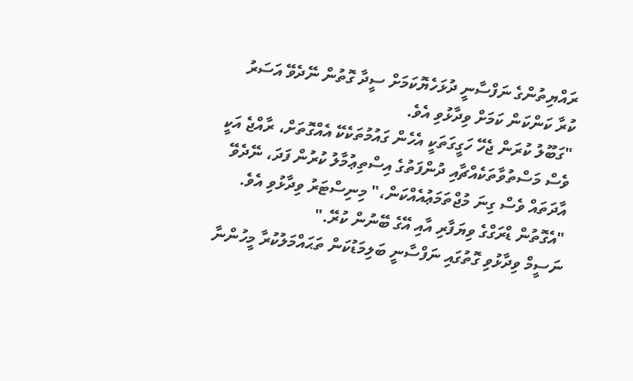ރައްޔިތުންގެ ނަފްސާނީ ދުޅަހެޔޮކަމަށް ސީދާ ގޮތުން ނޭދެވޭ އަސަރު ކުރާ ކަންކަން ކަމަށް ވިދާޅުވި އެވެ.
"ގަބޫލު ކުރަން ޖެހޭ ހަގީގަތަކީ އެހެން ގައުމުތަކެކޭ އެއްގޮތަށް، ރާއްޖެ އަކީ ވެސް މަސްތުވާތަކެއްޗާއި ދުންފަތުގެ އިސްތިޢުމާލު ކުރުން ފަދަ، ނޭދެވޭ އާދަތައް ވެސް ގިނަ މުޖްތަމަޢުއެއްކަން،" މިނިސްޓަރު ވިދާޅުވި އެވެ. "އެގޮތުން ޑްރަގްގެ ވިޔަފާރި އާއި އޭގެ ބޭނުން ކުރޭ."
ނަސީމް ވިދާޅުވި ގޮތުގައި ނަފްސާނީ ބަލިމަޑުކަން ތަޙައްމަލުކުރާ މީހުންނާ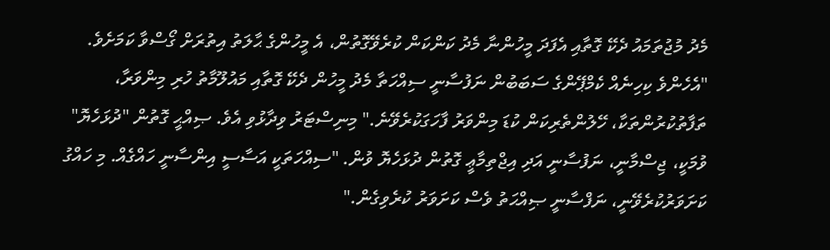މެދު މުޖުތަމައު ދެކޭ ގޮތާއި އެފަދަ މީހުންނާ މެދު ކަންކަން ކުރެވޭގޮތުން، އެ މީހުންގެ ޙާލަތު އިތުރަށް ގޯސްވާ ކަމަށެވެ.
"އެހެންވެ ކިހިނެއް ކެމްޕޭންގެ ސަބަބުން ނަފުސާނީ ސިއްހަތާ މެދު މީހުން ދެކޭ ގޮތާއި މައުލޫމާތު ހުރި މިންވަރާ، ތަފާތުކުރުންތަކާ، ހޭލުންތެރިކަން ކުޑަ މިންވަރު ފާހަގަކުރެވޭނެ." މިނިސްޓަރު ވިދާޅުވި އެވެ. ޞިއްޙީ ގޮތުން "ދުޅަހެޔޮ" ވުމަކީ، ޖިސްމާނީ، ނަފުސާނީ އަދި އިޖްތިމާޢީ ގޮތުން ދުޅަހެޔޮ ވުން. "ސިއްހަތަކީ އަސާސީ އިންސާނީ ހައްގެއް. މި ހައްގު ކަށަވަރުކުރެވޭނީ، ނަފްސާނީ ޞިއްޙަތު ވެސް ކަށަވަރު ކުރެވިގެން."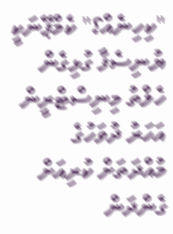"ކިހިނެއް؟" ކެމްޕޭނަކީ ޔުނިސެފާ ގުޅިގެން ހެލްތު މިނިސްޓްރީން އަހަރު ދުވަހުގެ މުއްދަތަށް ކުރިއަށް ގެންދަން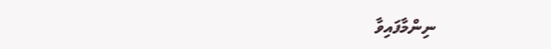ނިންމާފައިވާ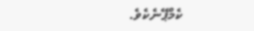ކެމްޕޭނެކެވެ.